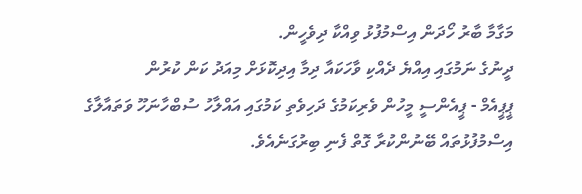މަގާމާ ބާރު ހޯދަން އިސްމުފުޅު ވިއްކާ ދިވެހީން.
ދީނުގެ ނަމުގައި އިއްޔެ ދެއްކި ވާހަކައާ ދިމާ އިދިކޮޅަށް މިއަދު ކަން ކުރުން
ޕީޕީއެމް - ޕީއެންސީ މީހުން ވެރިކަމުގެ ދަހިވެތި ކަމުގައި އައްލާހު ސުބްހާނަހޫ ވަތައާލާގެ އިސްމުފުޅުތައް ބޭނުންކުރާ ގޮތް ފެނި ބިރުގަނެއެވެ.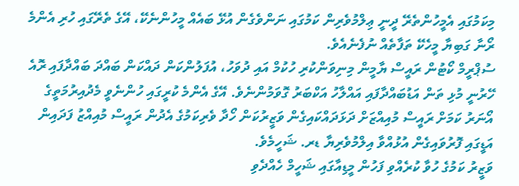މިކަމުގައި އެމީހުންތެރޭ ދީނީ ޢިލްމުވެރިން ކަމުގައި ނަންވެގެން އުޅޭ ބައެއް މީހުންނެކޭ، އޭގެ ތެރޭގައި ހުރި އެންމެ ރޯނާ ގަބިޔާ މީހެކޭ ތަފާތެއް ނުފެނެއެވެ.
ސުޕްރީމް ކޯޓުން ރައީސް ޔާމީން މިނިވަންކުރި ހުކުމް އައި ދުވަހު، އުފަލުންކަން ދައްކަން ބައްދަ ބައްދާފައި ރޮއެ ހޭރުނީ މުޅި ތަން އަޑުބައްދާފައި އައްލާހު އަކްބަރު ގޮވަމުންނެވެ. އޭގެ އެންމެ ކުރީގައި ހުންނެވީ މެދުއިރުމަތީގެ އޯނަރު ކަމަށް ރައީސް މުއިއްޒަށް ދަޅަދައްކައިގެން ވަޒީރުކަން ހޯދާ ވެރިކަމުގެ އެދުން ރައީސް މުއިއްޒު ފަދައިން އަޑީގައި ފޮރުވައިގެން އުޅުއްވާ އިލްމުވެރިޔާ ޑރ. ޝަހީމެވެ.
ވަޒީރު ކަމުގެ ހުވާ ކުރެއްވި ފަހުން މީޑިއާގައި ޝަހީމް ހެއްދެވި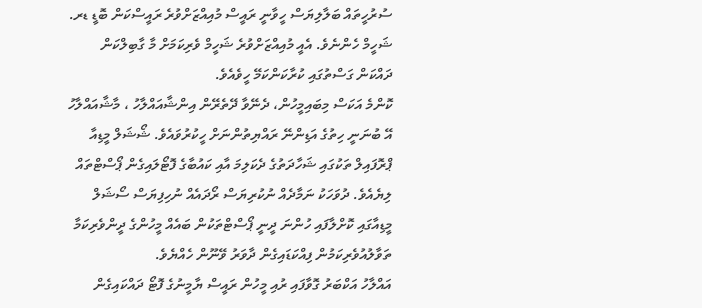ސުރުހީތައް ބަލާލިޔަސް ހީވާނީ ރައީސް މުއިއްޒަށްވުރެ ރައީސްކަން ބޮޑީ ޑރ. ޝަހީމް ހެންނެވެ. އެއީ މުއިއްޒަށްވުރެ ޝަހީމް ވެރިކަމަށް މާ ގާބިލްކަން ދައްކަން ގަސްތުގައި ކުރާކަންކަމޭ ހީވެއެވެ.
ކޮންމެ އަކަސް މިބައިމީހުން، ދެނޭވާ ދޭތެރޭން އިންޝާއައްލާހު ، މާޝާއައްލާހު އޭ ބުނަނީ ހިތުގެ އަޑިންނޭ ރައްޔިތުންނަށް ހީކުރުވައެވެ. ޝޯޝަލް މީޑިއާ ޕްރޮފައިލް ތަކުގައި ޝަހާދަތުގެ ދެކަލިމަ އާއި ކައުބާގެ ފޮޓޯލައިގެން ޕޯސްޓްތައް ލިޔެއެވެ. ދުވަހަކު ނަމާދެއް ނުކުރިޔަސް ރޯދައެއް ނުހިފިޔަސް ސޯޝަލް މީޑިއާގައި ކޮށްލާފައި ހުންނަ ދީނީ ޕޯސްޓްތަކުން ބައެއް މީހުންގެ ދީންވެރިކަމާ ތަވާލުއުވެރިކަމުން ފިއްކަޑައިގެން ދާވަރު ވޭނޫން ހެއްޔެވެ.
އައްލާހު އަކްބަރު ގޮވާފައި ރުއި މީހުން ރައީސް ޔާމީނުގެ ފޮޓޯ ދައްކައިގެން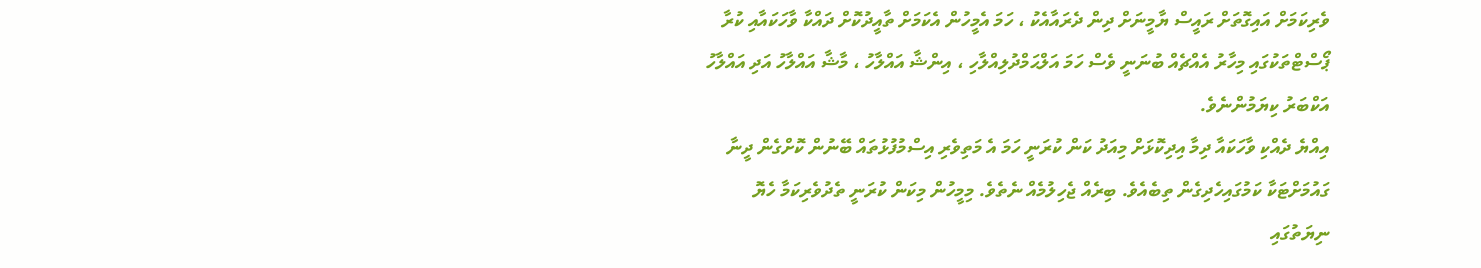ވެރިކަމަށް އައިގޮތަށް ރައީސް ޔާމީނަށް ދިން ދެރައާއެކު ، ހަމަ އެމީހުން އެކަމަށް ތާއީދުކޮށް ދައްކާ ވާހަކައާއި ކުރާ ޕޯސްޓްތަކުގައި މިހާރު އެއްޗެއް ބުނަނީ ވެސް ހަމަ އަލްޙަމްދުލިއްލާހި ، އިންޝާ އައްލާހު ، މާޝާ އައްލާހު އަދި އައްލާހު އަކްބަރު ކިޔަމުންނެވެ.
އިއްޔެ ދެއްކި ވާހަކައާ ދިމާ އިދިކޮޅަށް މިއަދު ކަން ކުރަނީ ހަމަ އެ މަތިވެރި އިސްމުފުޅުތައް ބޭނުން ކޮށްގެން ދީނާ ގައުމަށްޓަކާ ކަމުގައިހެދިގެން ތިބެއެވެ. ބިރެއް ޖެހިލުމެއް ނެތެވެ. މިމީހުން މިކަން ކުރަނީ ތެދުވެރިކަމާ ހެޔޮ ނިޔަތުގައި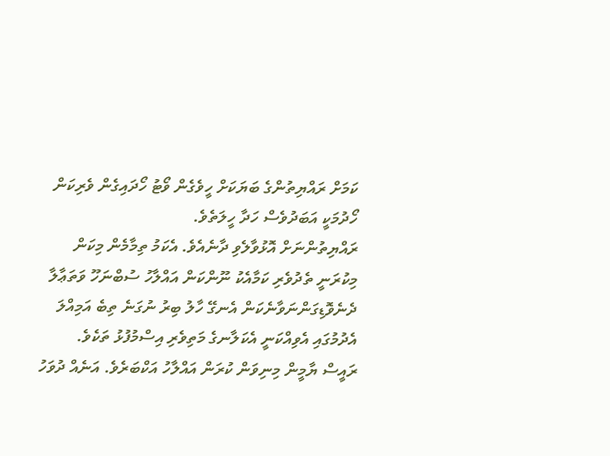ކަމަށް ރައްޔިތުންގެ ބަޔަކަށް ހީވެގެން ވޯޓު ހޯދައިގެން ވެރިކަން ހޯދުމަކީ އަބަދުވެސް ހަދާ ހީލަތެވެ.
ރައްޔިތުންނަށް އޮޅުވާލެވި ދާނެއެވެ. އެކަމު ތިމާމެން މިކަން މިކުރަނީ ތެދުވެރި ކަމާއެކު ނޫންކަން އައްލާހު ސުބްނަހޫ ވަތަޢާލާ ދެނެވޮޑިގަންނަވާނެކަން އެނގޭ ހާލު ބިރު ނުގަނެ ތިބެ އަމިއްލަ އެދުމުގައި އެވިއްކަނީ އެކަލާނގެ މަތިވެރި އިސްމުފުޅު ތަކެވެ.
ރައީސް ޔާމީން މިނިވަން ކުރަން އައްލާހު އަކްބަރެވެ. އަނެއް ދުވަހު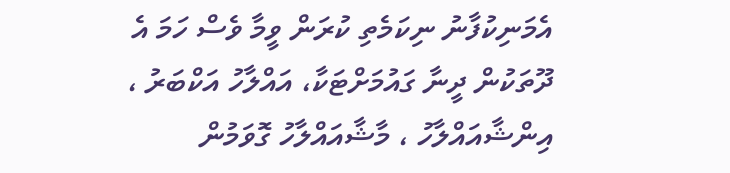އެމަނިކުފާނު ނިކަމެތި ކުރަން ވީމާ ވެސް ހަމަ އެ ދޫތަކުން ދީނާ ގައުމަށްޓަކާ، އައްލާހު އަކްބަރު ، އިންޝާއައްލާހު ، މާޝާއައްލާހު ގޮވަމުން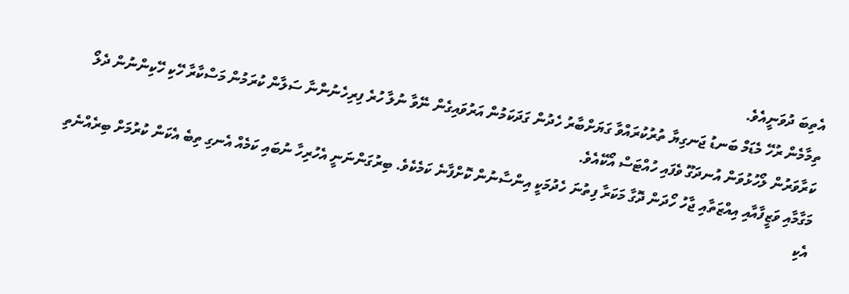އެތިބަ ދުވަނީއެވެ.
ތިމާމެން ރުހޭ މެޑަމް ބަނޑު ޖަނގިޔާ ތުރުކުރައްވާ ގަޔަށްބާރު ހެދުން ގަދަކަމުން އަރުވައިގެން ނޭވާ ނުލާ ހުރެ ފިރިހެނުންނާ ސަލާން ކުރަމުން މަސްކާރާ ހޭކި ހޭކިންނުން ދެލޯ ކަރާވަރުން ލޯހުޅުވަން އުނދަގޫ ވެފައި ހުއްޓަސް އޯކޭއެވެ.
މަގާމާއި ވަޒީފާއާއި އިއްޒަތާއި ޖާހު ހޯދަން ދޮގާ މަކަރާ ފިތުނަ ހެދުމަކީ އިންސާނުން ކޮށްފާނެ ކަމެކެވެ. ބިރުގަންނަނީ އެހުރިހާ ނުބައި ކަމެއް އެނގި ތިބެ އެކަން ކުރުމަށް ބިރެއްނެތި އެކި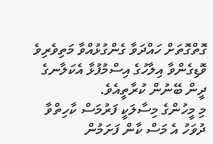ގޮތްގޮތަށް ހައްދަވާ ގެންގުޅުއްވާ މަތިވެރިވެ ވޮޑިގެންވާ އިލާހުގެ އިސްމުފުޅާ އެކަލާނގެ ދީން ބޭނުން ކުރާތީއެވެ.
މި މީހުންގެ މިސާލަކީ ފަރުމަސް ކާހިތްވާ ދުވަހު އެ މަސް ކާން ފަށަމުން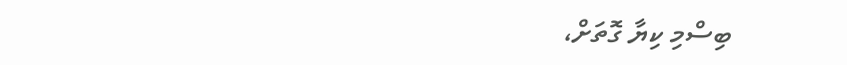ބިސްމި ކިޔާ ގޮތަށް،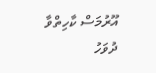އޫރުމަސް ކާހިތްވާ ދުވަހު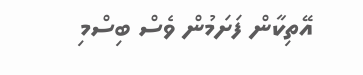އޭތިކާން ފަށަމުން ވެސް ބިސްމި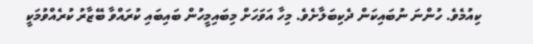ކިއުމެވެ. ހުންނަ ނުބައިކަން ދެކިބަލާށެވެ. މިހާ އަވަހަށް މިބައިމީހުން ބައިބައި ކުރައްވާ ބޭޒާރު ކުރެއްވުމަކީ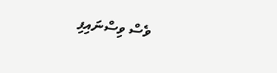ވެސް ވިސްނައިފި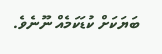ބަޔަކަށް ކުޑަކަމެއް ނޫނެވެ.